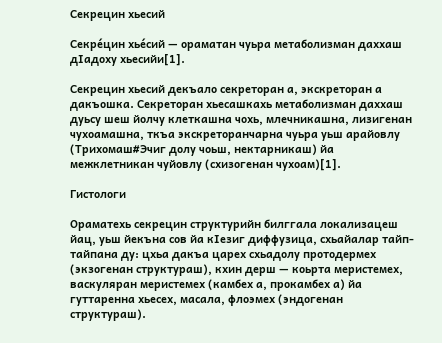Секрецин хьесий

Секре́цин хье́сий — ораматан чуьра метаболизман даххаш дӀадоху хьесийи[1].

Секрецин хьесий декъало секреторан а, экскреторан а дакъошка. Секреторан хьесашкахь метаболизман даххаш дуьсу шеш йолчу клеткашна чохь, млечникашна, лизигенан чухоамашна, ткъа экскреторанчарна чуьра уьш арайовлу (Трихомаш#Эчиг долу чоьш, нектарникаш) йа межклетникан чуйовлу (схизогенан чухоам)[1].

Гистологи

Ораматехь секрецин структурийн билггала локализацеш йац, уьш йекъна сов йа кӀезиг диффузица, схьайалар тайп-тайпана ду: цхьа дакъа царех схьадолу протодермех (экзогенан структураш), кхин дерш — коьрта меристемех, васкуляран меристемех (камбех а, прокамбех а) йа гуттаренна хьесех, масала, флоэмех (эндогенан структураш).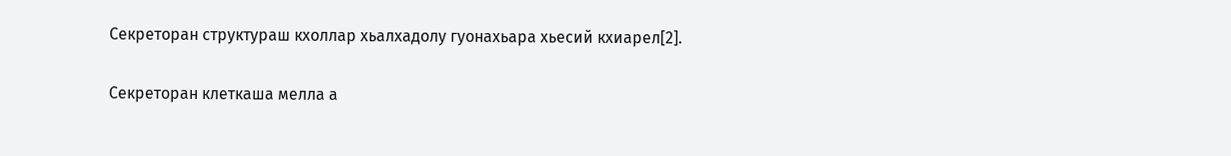Секреторан структураш кхоллар хьалхадолу гуонахьара хьесий кхиарел[2].

Секреторан клеткаша мелла а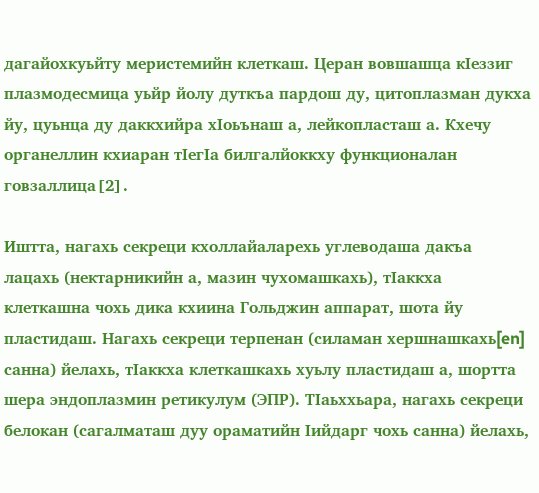дагайохкуьйту меристемийн клеткаш. Церан вовшашца кӀеззиг плазмодесмица уьйр йолу дуткъа пардош ду, цитоплазман дукха йу, цуьнца ду даккхийра хӀоьънаш а, лейкопласташ а. Кхечу органеллин кхиаран тӀегӀа билгалйоккху функционалан говзаллица[2].

Иштта, нагахь секреци кхоллайаларехь углеводаша дакъа лацахь (нектарникийн а, мазин чухомашкахь), тӀаккха клеткашна чохь дика кхиина Гольджин аппарат, шота йу пластидаш. Нагахь секреци терпенан (силаман хершнашкахь[en] санна) йелахь, тӀаккха клеткашкахь хуьлу пластидаш а, шортта шера эндоплазмин ретикулум (ЭПР). ТӀаьххьара, нагахь секреци белокан (сагалматаш дуу ораматийн Ӏийдарг чохь санна) йелахь,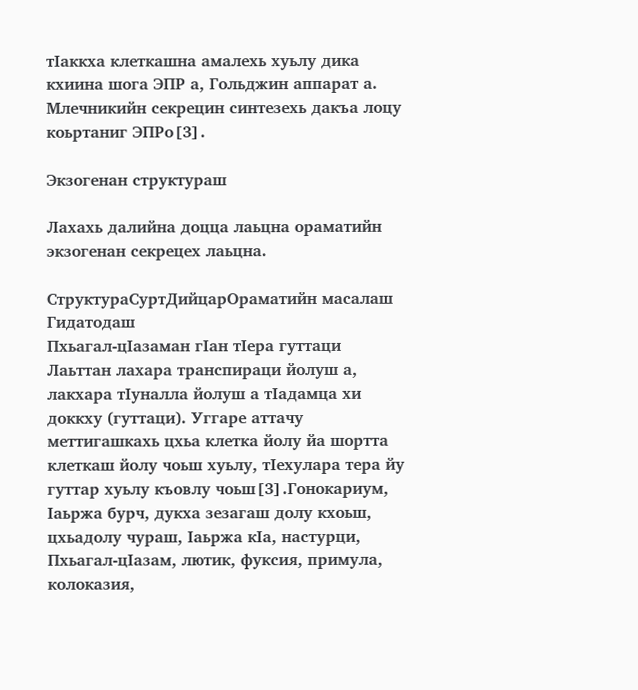тӀаккха клеткашна амалехь хуьлу дика кхиина шога ЭПР а, Гольджин аппарат а. Млечникийн секрецин синтезехь дакъа лоцу коьртаниг ЭПРо[3].

Экзогенан структураш

Лахахь далийна доцца лаьцна ораматийн экзогенан секрецех лаьцна.

СтруктураСуртДийцарОраматийн масалаш
Гидатодаш
Пхьагал-цӀазаман гӀан тӀера гуттаци
Лаьттан лахара транспираци йолуш а, лакхара тӀуналла йолуш а тӀадамца хи доккху (гуттаци). Уггаре аттачу меттигашкахь цхьа клетка йолу йа шортта клеткаш йолу чоьш хуьлу, тӀехулара тера йу гуттар хуьлу къовлу чоьш[3].Гонокариум, Ӏаьржа бурч, дукха зезагаш долу кхоьш, цхьадолу чураш, Ӏаьржа кӀа, настурци, Пхьагал-цӀазам, лютик, фуксия, примула, колоказия,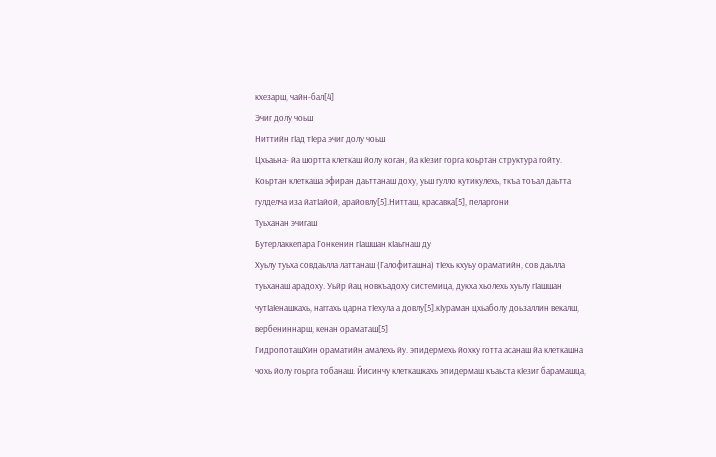кхезарш, чайн-бал[4]
Эчиг долу чоьш
Ниттийн гӀад тӀера эчиг долу чоьш
Цхьаьна- йа шортта клеткаш йолу коган, йа кӀезиг горга коьртан структура гойту. Коьртан клеткаша эфиран даьттанаш доху, уьш гулло кутикулехь, ткъа тоъал даьтта гулделча иза йатӀайой, арайовлу[5].Нитташ, красавка[5], пеларгони
Туьханан эчигаш
Бутерлаккепара Гонкенин гӀашшан кӀаьгнаш ду
Хуьлу туьха совдаьлла латтанаш (Галофиташна) тӀехь кхуьу ораматийн, сов даьлла туьханаш арадоху. Уьйр йац новкъадоху системица, дукха хьолехь хуьлу гӀашшан чутӀаӀенашкахь, наггахь царна тӀехула а довлу[5].кӀураман цхьаболу доьзаллин векалш, вербениннарш, кенан ораматаш[5]
ГидропоташХин ораматийн амалехь йу. эпидермехь йохку готта асанаш йа клеткашна чохь йолу гоьрга тобанаш. Йисинчу клеткашкахь эпидермаш къаьста кӀезиг барамашца,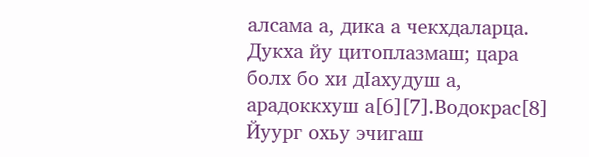алсама а, дика а чекхдаларца. Дукха йу цитоплазмаш; цара болх бо хи дӀахудуш а, арадоккхуш а[6][7].Водокрас[8]
Йуург охьу эчигаш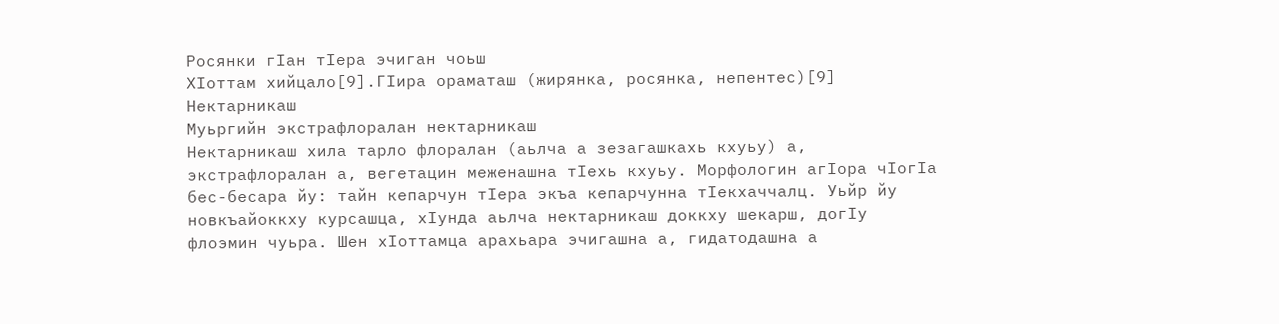Росянки гӀан тӀера эчиган чоьш
ХӀоттам хийцало[9].ГӀира ораматаш (жирянка, росянка, непентес)[9]
Нектарникаш
Муьргийн экстрафлоралан нектарникаш
Нектарникаш хила тарло флоралан (аьлча а зезагашкахь кхуьу) а, экстрафлоралан а, вегетацин меженашна тӀехь кхуьу. Морфологин агӀора чӀогӀа бес-бесара йу: тайн кепарчун тӀера экъа кепарчунна тӀекхаччалц. Уьйр йу новкъайоккху курсашца, хӀунда аьлча нектарникаш доккху шекарш, догӀу флоэмин чуьра. Шен хӀоттамца арахьара эчигашна а, гидатодашна а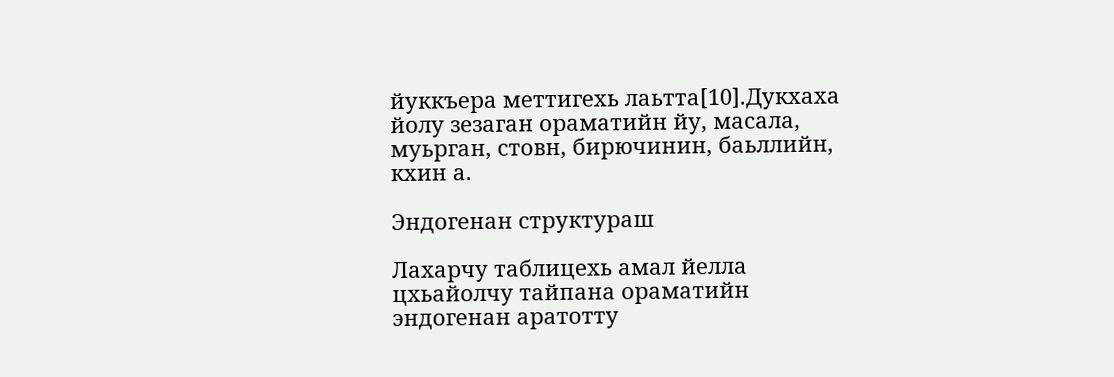йуккъера меттигехь лаьтта[10].Дукхаха йолу зезаган ораматийн йу, масала, муьрган, стовн, бирючинин, баьллийн, кхин а.

Эндогенан структураш

Лахарчу таблицехь амал йелла цхьайолчу тайпана ораматийн эндогенан аратотту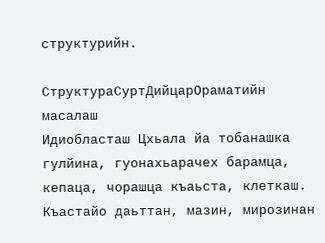структурийн.

СтруктураСуртДийцарОраматийн масалаш
Идиобласташ Цхьала йа тобанашка гулйина, гуонахьарачех барамца, кепаца, чорашца къаьста, клеткаш. Къастайо даьттан, мазин, мирозинан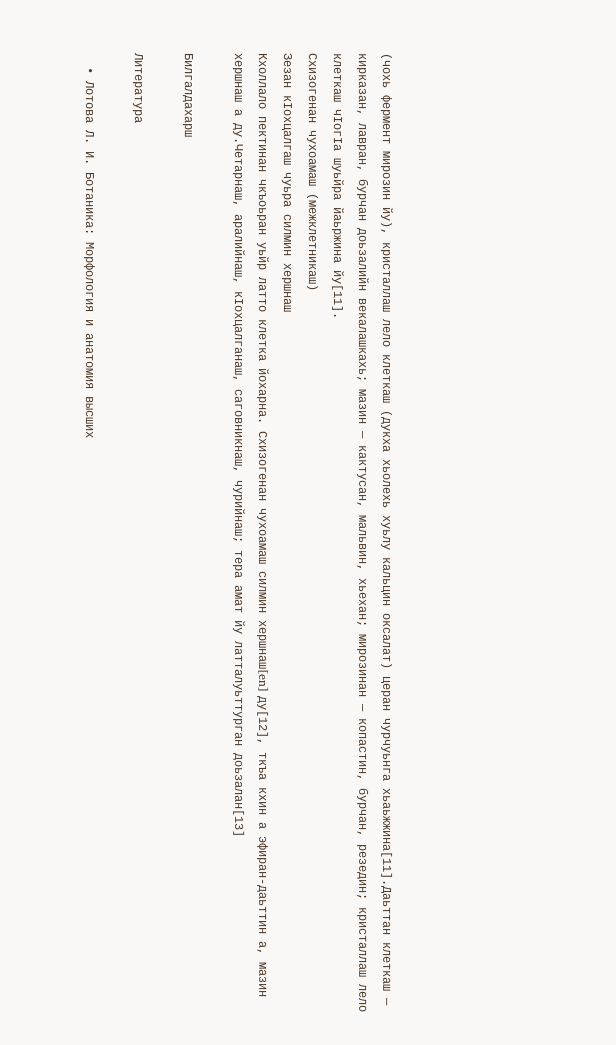(чохь фермент мирозин йу), кристаллаш лело клеткаш (дукха хьолехь хуьлу кальцин оксалат) церан чурчуьнга хьаьжжина[11].Даьттан клеткаш — кирказан, лавран, бурчан доьзалийн векалашкахь; мазин — кактусан, мальвин, хьехан; мирозинан — копастин, бурчан, резедин; кристаллаш лело клеткаш чӀогӀа шуьйра йаьржина йу[11].
Схизогенан чухоамаш (межклетникаш)
Зезан кӀохцалгаш чуьра силмин хершнаш
Кхоллало пектинан чкъоьран уьйр латто клетка йохарна. Схизогенан чухоамаш силмин хершнаш[en] ду[12], ткъа кхин а эфиран-даьттин а, мазин хершнаш а ду.Четарнаш, аралийнаш, кӀохцалганаш, саговникнаш, чурийнаш; тера амат йу латталуьттурган доьзалан[13]

Билгалдахарш

Литература

  • Лотова Л. И. Ботаника: Морфология и анатомия высших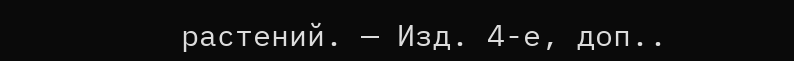растений. — Изд. 4-е, доп..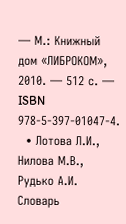— М.: Книжный дом «ЛИБРОКОМ», 2010. — 512 с. — ISBN 978-5-397-01047-4.
  • Лотова Л.И., Нилова М.В., Рудько А.И. Словарь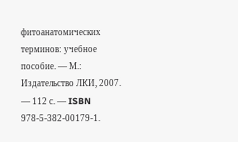фитоанатомических терминов: учебное пособие. — М.: Издательство ЛКИ, 2007. — 112 с. — ISBN 978-5-382-00179-1.